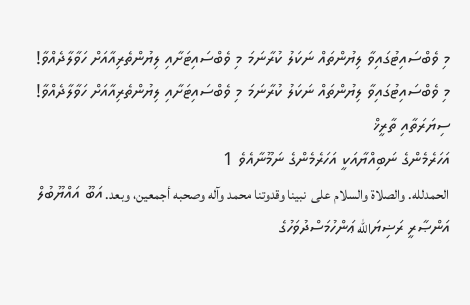މި ވެބްސައިޓުގައިވާ ލިޔުންތައް ނަކަލު ކުރާނަމަ މި ވެބްސައިޓަށާއި ލިޔުންތެރިއާއަށް ހަވާލާދެއްވާ!
މި ވެބްސައިޓުގައިވާ ލިޔުންތައް ނަކަލު ކުރާނަމަ މި ވެބްސައިޓަށާއި ލިޔުންތެރިއާއަށް ހަވާލާދެއްވާ!
ސިޔަރަތާއި ތާރީޚް
އަހަރެމެންގެ ނަބިއްޔާއަކީ އަހަރެމެންގެ ނަމޫނާއެވެ 1
الحمدلله. والصلاة والسلام على  نبينا وقدوتنا محمد وآله وصحبه أجمعين، وبعد. އަބޫ އައްޔޫބުލް އަންޞާރީ ރަޟިޔަالله ޢަންހުމަސްދުވަހުގެ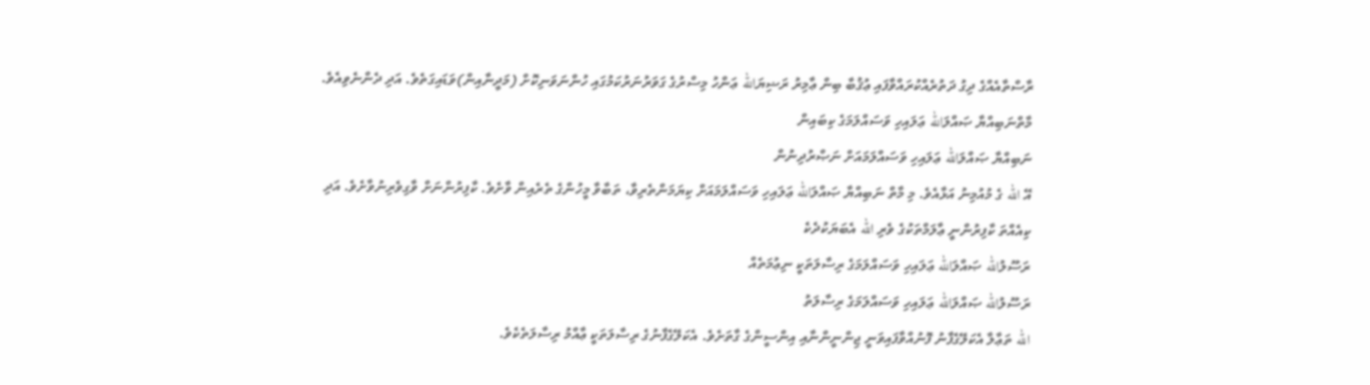ރާސްތާއެއްގެ ދިގު ދަތުރެއްކުރައްވާފައި ޢުޤުބާ ބިން ޢާމިރު ރަޟިޔަالله ޢަންހު މިސްރުގެ ގަވަރުނަރުކަމުގައި ހުންނަވަނިކޮށް (މަދީނާއިން)ވަޑައިގަތެވެ. އަދި ދެންނެވިއެވެ. މާތްނަބިއްޔާ ޞައްލަالله ޢަލައިހި ވަސައްލަމަގެ ކިބައިން
ނަބިއްޔާ ޞައްލަالله ޢަލައިހި ވަސައްލަމައަށް ނަޞްރުދިނުން
އޭ الله ގެ މުއުމިނު އަޅާއެވެ. މި މާތް ނަބިއްޔާ ޞައްލަالله ޢަލައިހި ވަސައްލަމައަށް ކިޔަމަންތެރިވާ، ތަބާވާ މީހުންގެ ތެރެއިން ވާށެވެ. ކާފިރުންނަށް ވާގިވެރިނުވާށެވެ. އަދި ކިއެއްތަ ކާފިރުންނީ ޢާލަމްތަކުގެ ވެރި الله އެބަޔަކުދެކެ
ރަސޫލުالله ޞައްލަالله ޢަލައިހި ވަސައްލަމަގެ ރިސާލަތަކީ ނިޢުމަތެއް
ރަސޫލުالله ޞައްލަالله ޢަލައިހި ވަސައްލަމަގެ ރިސާލަތު
الله ތަޢާލާ އެކަލޭގެފާނު ފޮނުއްވާފައިވަނީ ޖިންނީންނާއި އިންސީންގެ ގާތަށެވެ. އެކަލޭގެފާނުގެ ރިސާލަތަކީ ޢާއްމު ރިސާލަތެކެވެ.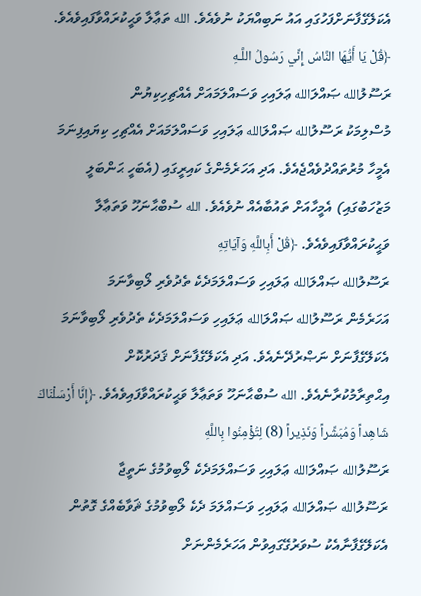އެކަލޭގެފާނަށްފަހުގައި އައު ނަބިއްޔަކު ނުވެއެވެ. الله ތަޢާލާ ވަޙީކުރައްވާފައިވެއެވެ. ﴿قُلْ يَا أَيُّهَا النَّاسُ إِنِّي رَسُولُ اللَّـهِ
ރަސޫލުالله ޞައްލަالله ޢަލައިހި ވަސައްލަމައަށް އެއްޗިހިކިޔުން
މުސްލިމަކު ރަސޫލުالله ޞައްލަالله ޢަލައިހި ވަސައްލަމައަށް އެއްޗިހި ކިޔައިފިނަމަ އެމީހާ މުރުތައްދުވެއްޖެއެވެ. އަދި އަހަރެމެންގެ ކައިރީގައި (އެބަހީ ޙަންބަލީ މަޒުހަބުގައި) އެމީހާއަށް ތައުބާއެއް ނުވެއެވެ. الله ސުބްޙާނަހޫ ވަތަޢާލާ ވަޙީކުރައްވާފައިވެއެވެ. ﴿قُلْ أَبِاللَّهِ وَآيَاتِهِ
ރަސޫލުالله ޞައްލަالله ޢަލައިހި ވަސައްލަމަދެކެ ތެދުވެރި ލޯބިވާނަމަ
އަހަރެމެން ރަސޫލުالله ޞައްލަالله ޢަލައިހި ވަސައްލަމަދެކެ ތެދުވެރި ލޯބިވާނަމަ އެކަލޭގެފާނަށް ނަޞްރުދޭނެއެވެ. އަދި އެކަލޭގެފާނަށް ޤަދަރުކޮށް އިޙްތިރާމުކުރާނެއެވެ. الله ސުބްޙާނަހޫ ވަތަޢާލާ ވަޙީކުރައްވާފައިވެއެވެ. ﴿إِنَّا أَرْسَلْنَاكَ شَاهِداً وَمُبَشِّراً وَنَذِيراً (8) لِتُؤْمِنُوا بِاللَّهِ
ރަސޫލުالله ޞައްލަالله ޢަލައިހި ވަސައްލަމަދެކެ ލޯބިވުމުގެ ނަތީޖާ
ރަސޫލުالله ޞައްލަالله ޢަލައިހި ވަސައްލަމަ ދެކެ ލޯބިވުމުގެ ޘަވާބެއްގެ ގޮތުން އެކަލޭގެފާނާއެކު ސުވަރުގޭގައިވުން އަހަރެމެންނަށް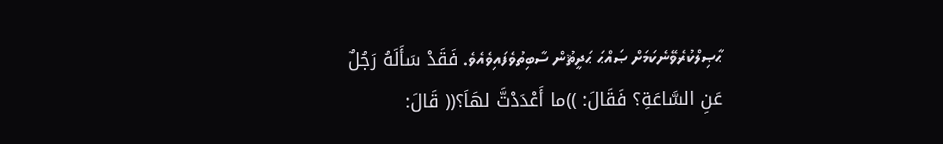ޙާޞިލްކުރެވޭނެކަމަށް ޞައްޙަ ޙަދީޘުން ސާބިތުވެފައިވެއެވެ. فَقَدْ سَأَلَهُ رَجُلٌ عَنِ السَّاعَةِ؟ فَقَالَ: ))ما أَعْدَدْتَّ لهَاَ؟(( قَالَ: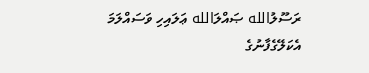ރަސޫލުالله ޞައްލަالله ޢަލައިހި ވަސައްލަމަ އެކަލޭގެފާނުގެ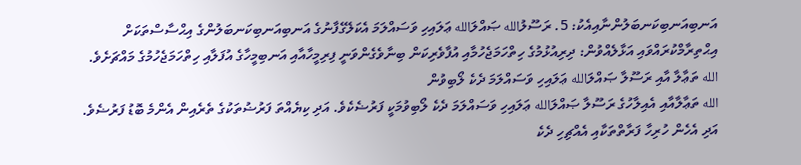އަނބިއަނބިކަނބަލުންނާއިއެކު: 5. ރަސޫލުالله ޞައްލަالله ޢަލައިހި ވަސައްލަމަ އެކަލޭގެފާނުގެ އަނބިއަނބިކަނބަލުންގެ އިޙްސާސްތަކަށް އިޙްތިރާމްކުރައްވައި އަޅާލެއްވުން: ދިރިއުޅުމުގެ ހިތްހަމަޖެހުމާއި އުފާވެރިކަން ބިނާވެގެންވަނީ ފިރިމީހާއާއި އަނބިމީހާގެ އުފަލާއި ހިތްހަމަޖެހުމުގެ މައްޗަށެވެ.
الله ތަޢާލާ އާއި ރަސޫލާ ޞައްލަالله ޢަލައިހި ވަސައްލަމަ ދެކެ ލޯބިވުން
الله ތަޢާލާއާއި އެއިލާހުގެ ރަސޫލާ ޞައްލަالله ޢަލައިހި ވަސައްލަމަ ދެކެ ލޯބިވުމަކީ ފަރުޟެކެވެ. އަދި ކިޔެއްތަ ފަރުޟުތަކުގެ ތެރެއިން އެންމެ ބޮޑު ފަރުޟެވެ. އަދި އެހެން ހުރިހާ ފަރާތްތަކާއި އެއްޗިހި ދެކެ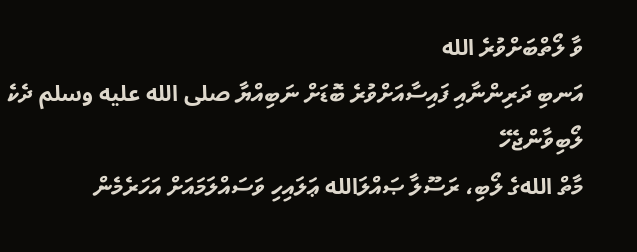ވާ ލޯތްބަށްވުރެ الله
އަނބި ދަރިންނާއި ފައިސާއަށްވުރެ ބޮޑަށް ނަބިއްޔާ صلى الله عليه وسلم ދެކެ ލޯބިވާންޖެހޭ
މާތް اللهގެ ލޯބި، ރަސޫލާ ޞައްލަالله ޢަލައިހި ވަސައްލަމައަށް އަހަރެމެން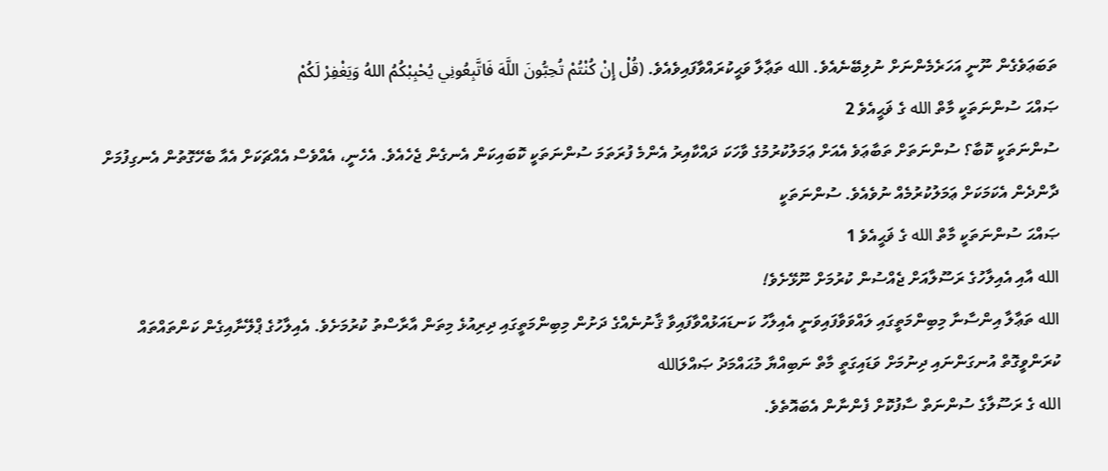ތަބަޢަވެގެން ނޫނީ އަހަރެމެންނަށް ނުލިބޭނެއެވެ. الله ތަޢާލާ ވަޙީކުރައްވާފައިވެއެވެ. (قُلْ إِنْ كُنْتُمْ تُحِبُّونَ اللَّهَ فَاتَّبِعُونِي يُحْبِبْكُمُ اللهُ وَيَغْفِرْ لَكُمْ
ޞައްޙަ ސުންނަތަކީ މާތް الله ގެ ޥަޙީއެވެ 2
ސުންނަތަކީ ކޮބާ؟ ސުންނަތަށް ތަބާޢަވެ އެއަށް ޢަމަލުކުރުމުގެ ވާހަކަ ދައްކާއިރު އެންމެ ފުރަތަމަ ސުންނަތަކީ ކޮބައިކަން އެނގެން ޖެހެއެވެ. އެހެނީ، އެއްވެސް އެއްޗަކަށް އެއާ ބެހޭގޮތުން އެނގިފުމަށް ދާންދެން އެކަމަކަށް ޢަމަލުކުރުމެއް ނުވެއެވެ. ސުންނަތަކީ
ޞައްޙަ ސުންނަތަކީ މާތް الله ގެ ޥަޙީއެވެ 1
الله އާއި އެއިލާހުގެ ރަސޫލާއަށް ޖެއްސުން ކުރުމަށް ނޫޅޭށެވެ!
الله ތަޢާލާ އިންސާނާ މިބިންމަތީގައި ލައްވަވާފައިވަނީ އެއިލާހު ކަނޑައަޅުއްވާފައިވާ ޤާނުނެއްގެ ދަށުން މިބިންމަތީގައި ދިރިއުޅެ މިތަން އާރާސްތު ކުރުމަށެވެ. އެއިލާހުގެ ޕްލޭނާއިގެން ކަންތައްތައް ކުރަންވީގޮތް އުނގަންނައި ދިނުމަށް ވަޑައިގަތީ މާތް ނަބިއްޔާ މުޙައްމަދު ޞައްލަالله
الله ގެ ރަސޫލާގެ ސުންނަތް ސާފުކޮށް ފެންނާން އެބައޮތެވެ.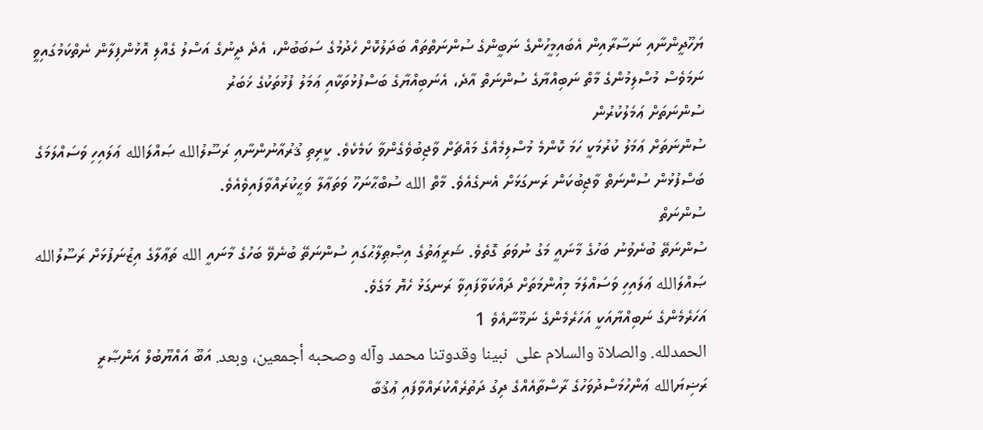ޔަހޫދީންނާއި ނަސާރާއިން އެބައިމީހުންގެ ނަބީންގެ ސުންނަތްތައް ބަދަލުކޮށް ހެދުމުގެ ސަބަބުން، އެދެ ދީނުގެ އަސްލު ގެއްލި އޮޅުންފިލާން ނެތްކަމުގައިވީ ނަމަވެސް މުސްލިމުންގެ މާތް ނަބިއްޔާގެ ސުންނަތް އާދެ، އެނަބިއްޔާގެ ބަސްފުޅުތަކާއި ޢަމަލު ފުޅުތަކުގެ ޚަބަރު
ސުންނަތަށް ޢަމަލުކުރުން
ސުންނަތަށް ޢަމަލު ކުރުމަކީ ހަމަ ކޮންމެ މުސްލިމެއްގެ މައްޗަށް ވާޖިބުވެގެންވާ ކަމެކެވެ. ކީރިތި ޤުރުއާނުންނާއި ރަސޫލުالله ޞައްލަالله ޢަލައިހި ވަސައްލަމަގެ ބަސްފުޅުން ސުންނަތް ވާޖިބުކަން ރަނގަޅަށް އެނގެއެވެ. މާތް الله ސުބްޙާނަހޫ ވަތަޢާލާ ވަޙީކުރައްވާފައިވެއެވެ.
ސުންނަތް
ސުންނަތޭ ބުނެވުނު ބަހުގެ މާނައީ މަގު ނުވަތަ ގޮތެވެ. ޝަރީޢަތުގެ އިޞްޠިލާޙުގައި ސުންނަތޭ ބުނެވޭ ބަހުގެ މާނައީ الله ތަޢާލާގެ އިޒުނަފުޅަށް ރަސޫލުالله ޞައްލަالله ޢަލައިހި ވަސައްލަމަ މިއުންމަތަށް ދައްކަވާފައިވާ ރަނގަޅު ހެޔޮ މަގެވެ.
އަހަރެމެންގެ ނަބިއްޔާއަކީ އަހަރެމެންގެ ނަމޫނާއެވެ 1
الحمدلله. والصلاة والسلام على  نبينا وقدوتنا محمد وآله وصحبه أجمعين، وبعد. އަބޫ އައްޔޫބުލް އަންޞާރީ ރަޟިޔަالله ޢަންހުމަސްދުވަހުގެ ރާސްތާއެއްގެ ދިގު ދަތުރެއްކުރައްވާފައި ޢުޤުބާ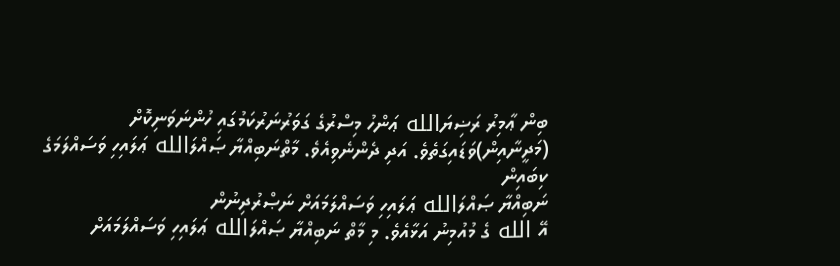ބިން ޢާމިރު ރަޟިޔަالله ޢަންހު މިސްރުގެ ގަވަރުނަރުކަމުގައި ހުންނަވަނިކޮށް (މަދީނާއިން)ވަޑައިގަތެވެ. އަދި ދެންނެވިއެވެ. މާތްނަބިއްޔާ ޞައްލަالله ޢަލައިހި ވަސައްލަމަގެ ކިބައިން
ނަބިއްޔާ ޞައްލަالله ޢަލައިހި ވަސައްލަމައަށް ނަޞްރުދިނުން
އޭ الله ގެ މުއުމިނު އަޅާއެވެ. މި މާތް ނަބިއްޔާ ޞައްލަالله ޢަލައިހި ވަސައްލަމައަށް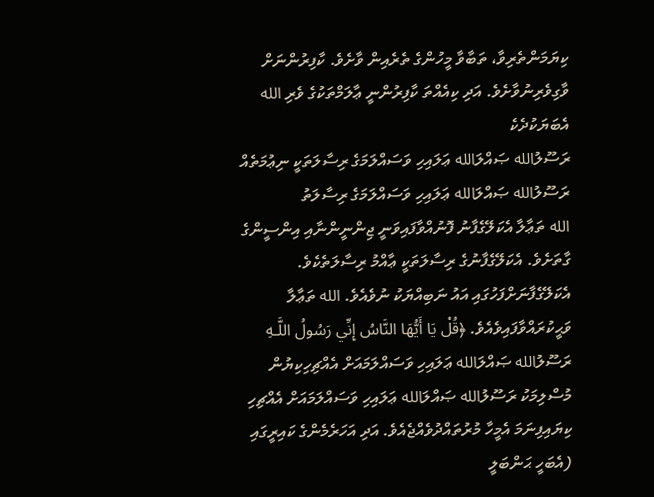ކިޔަމަންތެރިވާ، ތަބާވާ މީހުންގެ ތެރެއިން ވާށެވެ. ކާފިރުންނަށް ވާގިވެރިނުވާށެވެ. އަދި ކިއެއްތަ ކާފިރުންނީ ޢާލަމްތަކުގެ ވެރި الله އެބަޔަކުދެކެ
ރަސޫލުالله ޞައްލަالله ޢަލައިހި ވަސައްލަމަގެ ރިސާލަތަކީ ނިޢުމަތެއް
ރަސޫލުالله ޞައްލަالله ޢަލައިހި ވަސައްލަމަގެ ރިސާލަތު
الله ތަޢާލާ އެކަލޭގެފާނު ފޮނުއްވާފައިވަނީ ޖިންނީންނާއި އިންސީންގެ ގާތަށެވެ. އެކަލޭގެފާނުގެ ރިސާލަތަކީ ޢާއްމު ރިސާލަތެކެވެ. އެކަލޭގެފާނަށްފަހުގައި އައު ނަބިއްޔަކު ނުވެއެވެ. الله ތަޢާލާ ވަޙީކުރައްވާފައިވެއެވެ. ﴿قُلْ يَا أَيُّهَا النَّاسُ إِنِّي رَسُولُ اللَّـهِ
ރަސޫލުالله ޞައްލަالله ޢަލައިހި ވަސައްލަމައަށް އެއްޗިހިކިޔުން
މުސްލިމަކު ރަސޫލުالله ޞައްލަالله ޢަލައިހި ވަސައްލަމައަށް އެއްޗިހި ކިޔައިފިނަމަ އެމީހާ މުރުތައްދުވެއްޖެއެވެ. އަދި އަހަރެމެންގެ ކައިރީގައި (އެބަހީ ޙަންބަލީ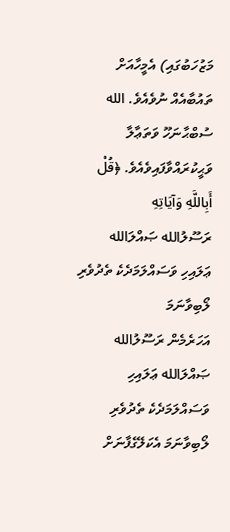މަޒުހަބުގައި) އެމީހާއަށް ތައުބާއެއް ނުވެއެވެ. الله ސުބްޙާނަހޫ ވަތަޢާލާ ވަޙީކުރައްވާފައިވެއެވެ. ﴿قُلْ أَبِاللَّهِ وَآيَاتِهِ
ރަސޫލުالله ޞައްލަالله ޢަލައިހި ވަސައްލަމަދެކެ ތެދުވެރި ލޯބިވާނަމަ
އަހަރެމެން ރަސޫލުالله ޞައްލަالله ޢަލައިހި ވަސައްލަމަދެކެ ތެދުވެރި ލޯބިވާނަމަ އެކަލޭގެފާނަށް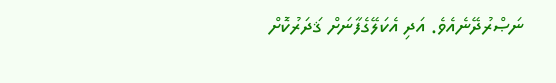ނަޞްރުދޭނެއެވެ. އަދި އެކަލޭގެފާނަށް ޤަދަރުކޮށް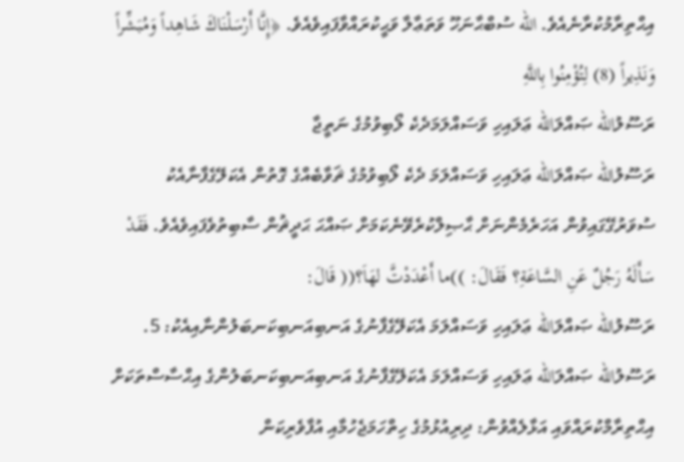އިޙްތިރާމުކުރާނެއެވެ. الله ސުބްޙާނަހޫ ވަތަޢާލާ ވަޙީކުރައްވާފައިވެއެވެ. ﴿إِنَّا أَرْسَلْنَاكَ شَاهِداً وَمُبَشِّراً وَنَذِيراً (8) لِتُؤْمِنُوا بِاللَّهِ
ރަސޫލުالله ޞައްލަالله ޢަލައިހި ވަސައްލަމަދެކެ ލޯބިވުމުގެ ނަތީޖާ
ރަސޫލުالله ޞައްލަالله ޢަލައިހި ވަސައްލަމަ ދެކެ ލޯބިވުމުގެ ޘަވާބެއްގެ ގޮތުން އެކަލޭގެފާނާއެކު ސުވަރުގޭގައިވުން އަހަރެމެންނަށް ޙާޞިލްކުރެވޭނެކަމަށް ޞައްޙަ ޙަދީޘުން ސާބިތުވެފައިވެއެވެ. فَقَدْ سَأَلَهُ رَجُلٌ عَنِ السَّاعَةِ؟ فَقَالَ: ))ما أَعْدَدْتَّ لهَاَ؟(( قَالَ:
ރަސޫލުالله ޞައްލަالله ޢަލައިހި ވަސައްލަމަ އެކަލޭގެފާނުގެ އަނބިއަނބިކަނބަލުންނާއިއެކު: 5. ރަސޫލުالله ޞައްލަالله ޢަލައިހި ވަސައްލަމަ އެކަލޭގެފާނުގެ އަނބިއަނބިކަނބަލުންގެ އިޙްސާސްތަކަށް އިޙްތިރާމްކުރައްވައި އަޅާލެއްވުން: ދިރިއުޅުމުގެ ހިތްހަމަޖެހުމާއި އުފާވެރިކަން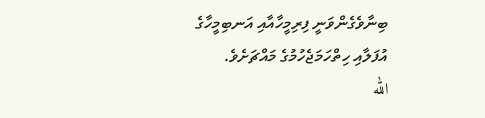ބިނާވެގެންވަނީ ފިރިމީހާއާއި އަނބިމީހާގެ އުފަލާއި ހިތްހަމަޖެހުމުގެ މައްޗަށެވެ.
الله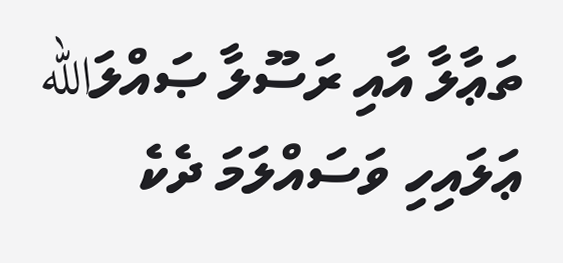ތަޢާލާ އާއި ރަސޫލާ ޞައްލަالله ޢަލައިހި ވަސައްލަމަ ދެކެ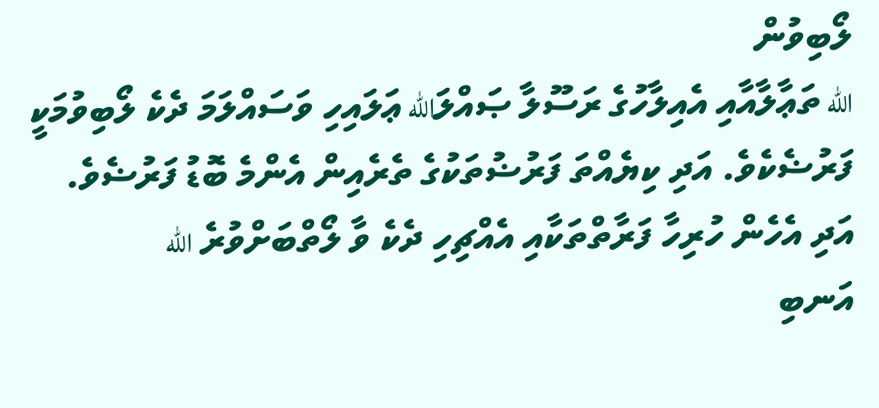ލޯބިވުން
الله ތަޢާލާއާއި އެއިލާހުގެ ރަސޫލާ ޞައްލަالله ޢަލައިހި ވަސައްލަމަ ދެކެ ލޯބިވުމަކީ ފަރުޟެކެވެ. އަދި ކިޔެއްތަ ފަރުޟުތަކުގެ ތެރެއިން އެންމެ ބޮޑު ފަރުޟެވެ. އަދި އެހެން ހުރިހާ ފަރާތްތަކާއި އެއްޗިހި ދެކެ ވާ ލޯތްބަށްވުރެ الله
އަނބި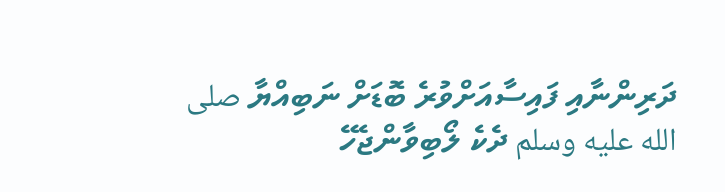ދަރިންނާއި ފައިސާއަށްވުރެ ބޮޑަށް ނަބިއްޔާ صلى الله عليه وسلم ދެކެ ލޯބިވާންޖެހޭ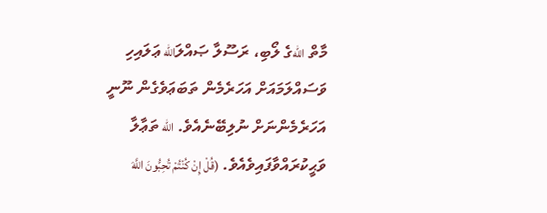މާތް اللهގެ ލޯބި، ރަސޫލާ ޞައްލަالله ޢަލައިހި ވަސައްލަމައަށް އަހަރެމެން ތަބަޢަވެގެން ނޫނީ އަހަރެމެންނަށް ނުލިބޭނެއެވެ. الله ތަޢާލާ ވަޙީކުރައްވާފައިވެއެވެ. (قُلْ إِنْ كُنْتُمْ تُحِبُّونَ اللَّهَ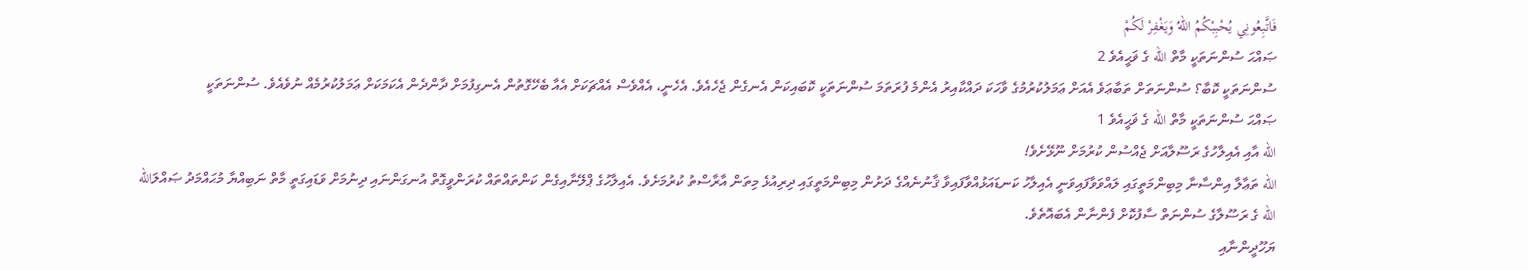فَاتَّبِعُونِي يُحْبِبْكُمُ اللهُ وَيَغْفِرْ لَكُمْ
ޞައްޙަ ސުންނަތަކީ މާތް الله ގެ ޥަޙީއެވެ 2
ސުންނަތަކީ ކޮބާ؟ ސުންނަތަށް ތަބާޢަވެ އެއަށް ޢަމަލުކުރުމުގެ ވާހަކަ ދައްކާއިރު އެންމެ ފުރަތަމަ ސުންނަތަކީ ކޮބައިކަން އެނގެން ޖެހެއެވެ. އެހެނީ، އެއްވެސް އެއްޗަކަށް އެއާ ބެހޭގޮތުން އެނގިފުމަށް ދާންދެން އެކަމަކަށް ޢަމަލުކުރުމެއް ނުވެއެވެ. ސުންނަތަކީ
ޞައްޙަ ސުންނަތަކީ މާތް الله ގެ ޥަޙީއެވެ 1
الله އާއި އެއިލާހުގެ ރަސޫލާއަށް ޖެއްސުން ކުރުމަށް ނޫޅޭށެވެ!
الله ތަޢާލާ އިންސާނާ މިބިންމަތީގައި ލައްވަވާފައިވަނީ އެއިލާހު ކަނޑައަޅުއްވާފައިވާ ޤާނުނެއްގެ ދަށުން މިބިންމަތީގައި ދިރިއުޅެ މިތަން އާރާސްތު ކުރުމަށެވެ. އެއިލާހުގެ ޕްލޭނާއިގެން ކަންތައްތައް ކުރަންވީގޮތް އުނގަންނައި ދިނުމަށް ވަޑައިގަތީ މާތް ނަބިއްޔާ މުޙައްމަދު ޞައްލަالله
الله ގެ ރަސޫލާގެ ސުންނަތް ސާފުކޮށް ފެންނާން އެބައޮތެވެ.
ޔަހޫދީންނާއި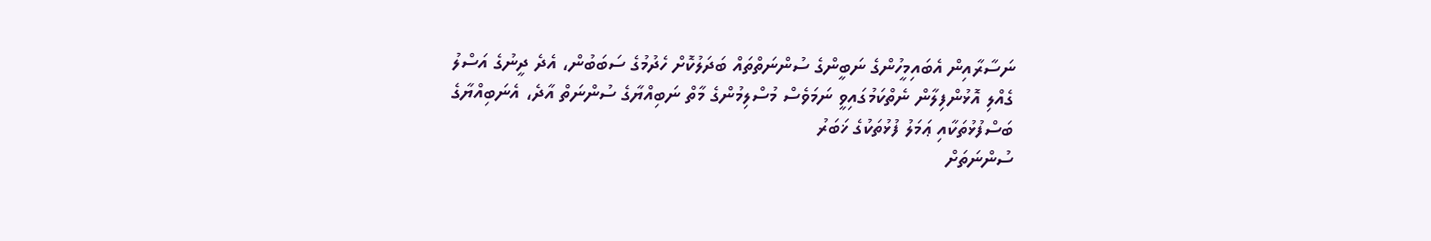ނަސާރާއިން އެބައިމީހުންގެ ނަބީންގެ ސުންނަތްތައް ބަދަލުކޮށް ހެދުމުގެ ސަބަބުން، އެދެ ދީނުގެ އަސްލު ގެއްލި އޮޅުންފިލާން ނެތްކަމުގައިވީ ނަމަވެސް މުސްލިމުންގެ މާތް ނަބިއްޔާގެ ސުންނަތް އާދެ، އެނަބިއްޔާގެ ބަސްފުޅުތަކާއި ޢަމަލު ފުޅުތަކުގެ ޚަބަރު
ސުންނަތަށް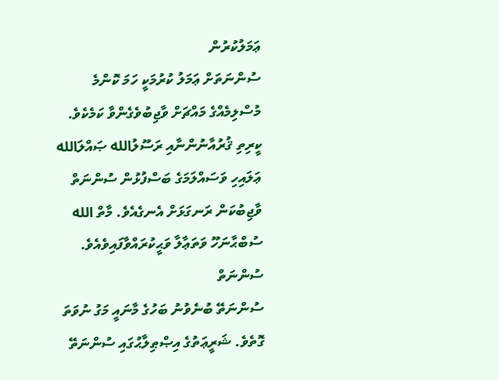ޢަމަލުކުރުން
ސުންނަތަށް ޢަމަލު ކުރުމަކީ ހަމަ ކޮންމެ މުސްލިމެއްގެ މައްޗަށް ވާޖިބުވެގެންވާ ކަމެކެވެ. ކީރިތި ޤުރުއާނުންނާއި ރަސޫލުالله ޞައްލަالله ޢަލައިހި ވަސައްލަމަގެ ބަސްފުޅުން ސުންނަތް ވާޖިބުކަން ރަނގަޅަށް އެނގެއެވެ. މާތް الله ސުބްޙާނަހޫ ވަތަޢާލާ ވަޙީކުރައްވާފައިވެއެވެ.
ސުންނަތް
ސުންނަތޭ ބުނެވުނު ބަހުގެ މާނައީ މަގު ނުވަތަ ގޮތެވެ. ޝަރީޢަތުގެ އިޞްޠިލާޙުގައި ސުންނަތޭ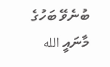ބުނެވޭ ބަހުގެ މާނައީ الله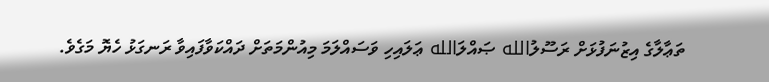ތަޢާލާގެ އިޒުނަފުޅަށް ރަސޫލުالله ޞައްލަالله ޢަލައިހި ވަސައްލަމަ މިއުންމަތަށް ދައްކަވާފައިވާ ރަނގަޅު ހެޔޮ މަގެވެ.